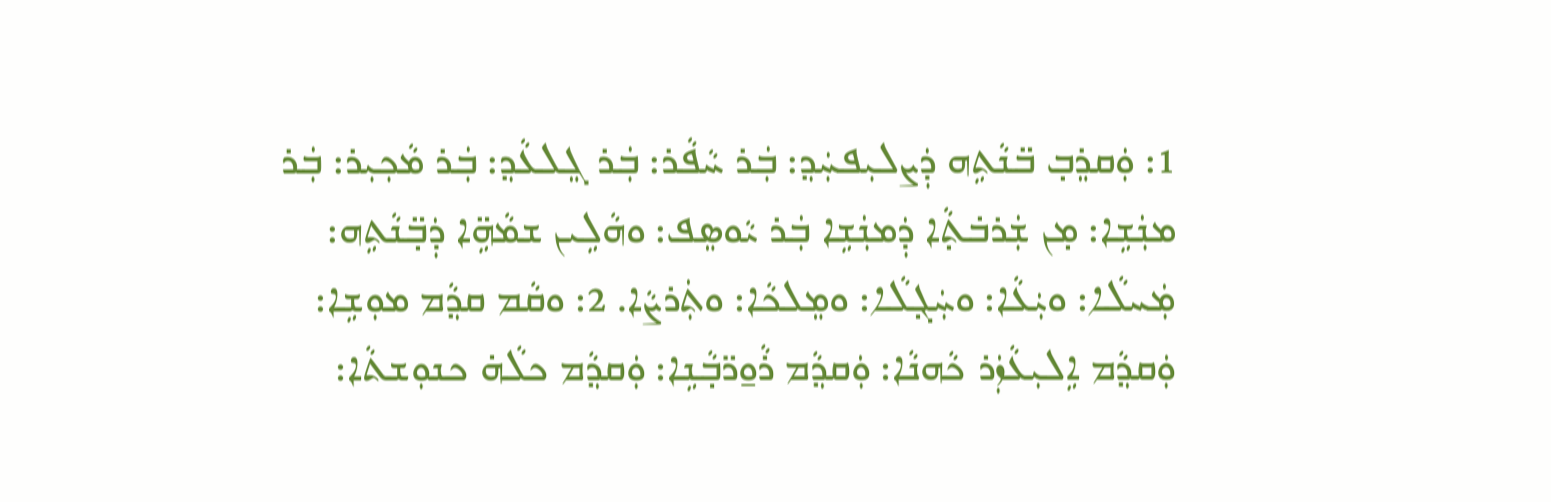1: ܘܲܩܪܸܒ̣ ܒ̈ܢܵܬܹܗ ܕܲܨܠܝܼܦܚܲܕ݂: ܒܲܪ ܚܵܦܵܪ: ܒܲܪ ܓܸܠܥܵܕ݂: ܒܲܪ ܡܵܟ݂ܝܼܪ: ܒܲܪ ܡܢܲܫܹܐ: ܡ̣ܢ ܫܲܪܒ̇ܬ̣ܵܐ ܕܲܡܢܲܫܹܐ ܒܲܪ ܝܵܘܣܸܦ: ܘܗܵܠܹܝܢ ܫܡܵܗܹ̈ܐ ܕܲܒ̣̈ܢܵܬܹܗ: ܡܲܚܠܵܐ: ܘܝܲܥܵܐ: ܘܚܲܓ̣ܠܵܐ: ܘܡܸܠܟܵܐ: ܘܬܲܪܨܵܐ. 2: ܘܩܵܡ ܩܕ݂ܵܡ ܡܘܼܫܹܐ: ܘܲܩܕ݂ܵܡ ܐܹܠܝܼܥܵܙܲܪ ܟܵܗܢܵܐ: ܘܲܩܕ݂ܵܡ ܪܵܘ̱ܪ̈ܒ̣ܵܢܹܐ: ܘܲܩܕ݂ܵܡ ܟܠܵܗ̇ ܟܢܘܼܫܬܵܐ: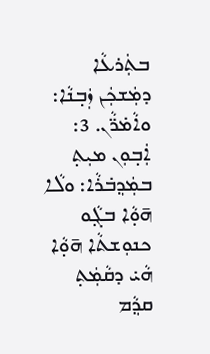ܒܬܲܪܥܵܐ ܕܡܲܫܟܲܢ ܙܲܒ̣ܢܵܐ: ܘܐܵܡ̇ܪ̈ܵܢ. 3: ܐܲܒ̣ܘܼܢ ܡܝܼܬ̣ ܒܡܲܕ݂ܒ̇ܪܵܐ: ܘܠܵܐ ܗ̄ܘ̣ܵܐ ܒܓ̣ܵܘ ܟܢܘܼܫܬܵܐ ܗ̄ܘ̣ܵܐ ܗܵܝ̇ ܕܩܵܡܲܬ̣ ܩܕ݂ܵܡ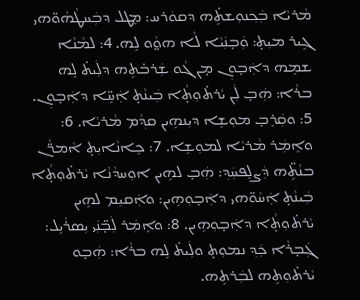ܡܵܪܝܵܐ ܒܲܟ݂ܢܘܼܫܬܹ̇ܗ ܕܩܘܿܪܚ: ܡܸܛܠ ܕܒܲܚܛܵܗܵܘ̈ܗܝ ܓܹܝܪ ܡܝܼܬ̣: ܘܲܒ̣ܢܲܝܵܐ ܠܵܐ ܗܘ̤ܵܘ ܠܹܗ. 4: ܠܡܵܢܵܐ ܫܡܹܗ ܕܐܲܒ̣ܘܼܢ ܡ̣ܢ ܓܵܘ ܫܲܪܒ̇ܬܹܗ ܕܠܲܝܬ̇ ܠܹܗ ܒܪܵܐ: ܗܲܒ̣ ܠܲܢ ܝܵܪܬ̇ܘܼܬ̣ܵܐ ܒܲܝܢܵܬ̣ ܐܲܚܹ̈ܐ ܕܐܲܒ̣ܘܼܢ. 5: ܘܩܲܪܸܒ̣ ܡܘܼܫܹܐ ܕܝܼܢܗܹܝܢ ܩܕ݂ܵܡ ܡܵܪܝܵܐ. 6: ܘܐܸܡܲܪ ܡܵܪܝܵܐ ܠܡܘܼܫܹܐ. 7: ܟܸܐܢܵܐܝܼܬ̣ ܐܵܡܪ̈ܵܢ ܒܢܵܬܹ̈ܗ ܕܲܨܠܸܦܚܲܕ݂: ܗܲܒ̣ ܠܗܹܝܢ ܐܘܼܚܕܵܢܵܐ ܝܵܪܬ̇ܘܼܬ̣ܵܐ ܒܲܝܢܵܬ̣ ܐܲܚܵܘ̈ܗܝ ܕܐܲܒ̣ܘܼܗܹܝܢ: ܘܐܲܩܝܼܡ ܠܗܹܝܢ ܝܵܪܬ̇ܘܼܬ̣ܵܐ ܕܐܲܒ̣ܘܼܗܹܝܢ. 8: ܘܐܸܡܲܪ ܠܲܒ̣̈ܢܲܝ ܝܼܣܪܵܝܹܠ: ܓܲܒ̣ܪܵܐ ܟܲܕ݂ ܢܡܘܼܬ̣ ܘܠܲܝܬ̇ ܠܹܗ ܒܪܵܐ: ܗܲܒ̣ܘ ܝܵܪܬ̇ܘܼܬܹܗ ܠܒܲܪܬܹܗ.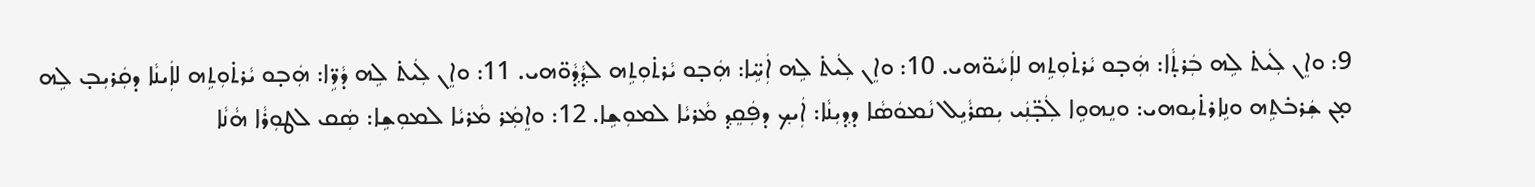9: ܘܐܸܢ ܠܲܝܬ̇ ܠܹܗ ܒܲܪܬ̣ܵܐ: ܗܲܒ̣ܘ ܝܵܪܬ̇ܘܼܬܹܗ ܠܐܲܚܵܘ̈ܗܝ. 10: ܘܐܸܢ ܠܲܝܬ̇ ܠܹܗ ܐܲܚܹ̈ܐ: ܗܲܒ̣ܘ ܝܵܪܬ̇ܘܼܬܹܗ ܠܕ݂ܵܕ݂ܵܘ̈ܗܝ. 11: ܘܐܸܢ ܠܲܝܬ̇ ܠܹܗ ܕܵܪܹ̈ܐ: ܗܲܒ̣ܘ ܝܵܪܬ̇ܘܼܬܹܗ ܠܐܲܝܢܵܐ ܕܩܲܪܝܼܒ̣ ܠܹܗ ܡ̣ܢ ܫܲܪܒ̇ܬܹܗ ܘܢܹܐܪܬ̇ܝܼܘܗܝ: ܘܢܸܗܘܹܐ ܠܲܒ̣̈ܢܲܝ ܝܼܣܪܵܝܹܠ ܢܵܡܘܿܣܵܐ ܕܕ݂ܝܼܢܵܐ: ܐܲܝܟ݂ ܕܦܲܩܸܕ݂ ܡܵܪܝܵܐ ܠܡܘܼܫܹܐ. 12: ܘܐܸܡܲܪ ܡܵܪܝܵܐ ܠܡܘܼܫܹܐ: ܣܲܩ ܠܛܘܼܪܵܐ ܗܵܢܵܐ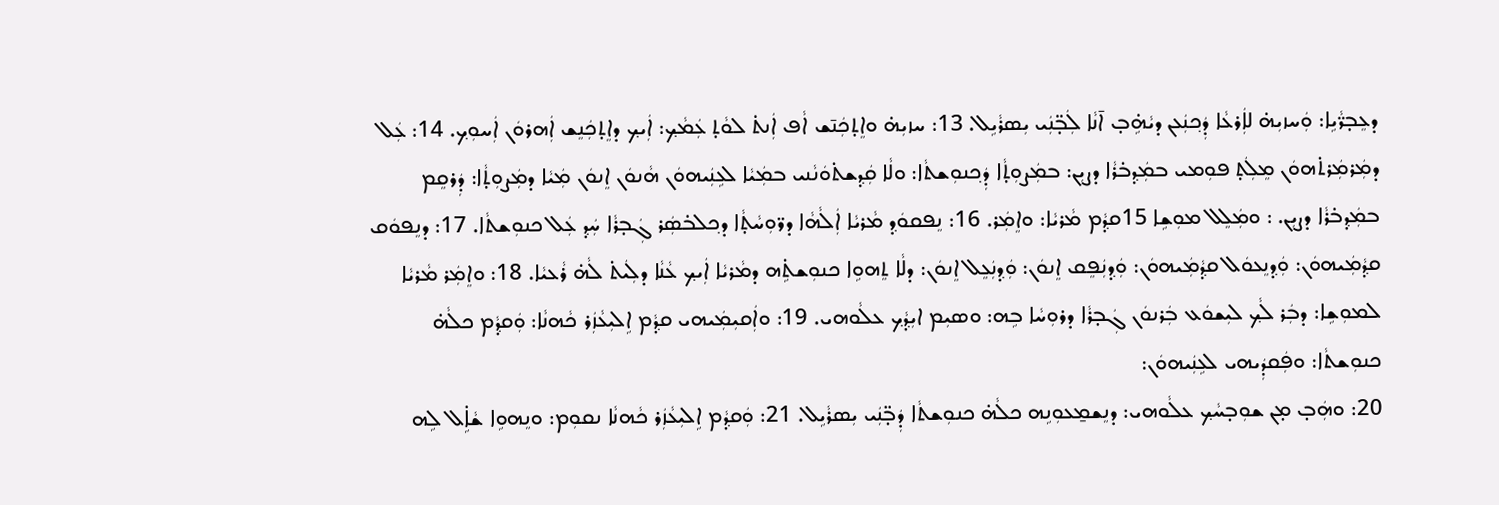ܕܥܸܒ̣ܪ̈ܵܝܹܐ: ܘܲܚܙܝܼܗ̇ ܠܐܲܪܥܵܐ ܕܲܟ݂ܢܲܥܢ ܕܝܵܗܹ̇ܒ̣ ܐ̄ܢܵܐ ܠܲܒ̣̈ܢܲܝ ܝܼܣܪܵܝܹܠ. 13: ܚܙܝܼܗ̇ ܘܐܸܬ̣ܟܲܢ̄ܫ ܐܵܦ ܐܲܢܬ̇ ܠܘܵܬ̣ ܥܲܡܵܟ݂: ܐܲܝܟ݂ ܕܐܸܬ̣ܟܲܢܸܫ ܐܲܗܪܘܿܢ ܐܲܚܘܼܟ݂. 14: ܥܲܠ ܕܡܲܪܡܲܪܬ̇ܗܘܿܢ ܡܸܠܲܬ̣ ܦܘܼܡܝ ܒܡܲܕ݂ܒ̇ܪܵܐ ܕܨܝܼܢ: ܒܡܲܨܘܼܬ̣ܵܐ ܕܲܟ݂ܢܘܼܫܬܵܐ: ܘܠܵܐ ܩܲܕ݂ܫܬ̇ܘܿܢܵܢܝ ܒܡܲܝܵܐ ܠܥܹܢܲܝܗܘܿܢ ܗܵܢܘܿܢ ܐܸܢܘܿܢ ܡܲܝܵܐ ܕܡܲܨܘܼܬ̣ܵܐ: ܕܲܪܩܸܡ ܒܡܲܕ݂ܒ̇ܪܵܐ ܕܨܝܼܢ. : ܘܡܲܠܸܠ ܡܘܼܫܹܐ 15ܩܕ݂ܵܡ ܡܵܪܝܵܐ: ܘܐܸܡܲܪ. 16: ܢܸܦܩܘܿܕ݂ ܡܵܪܝܵܐ ܐܲܠܵܗܵܐ ܕܪ̈ܘܼܚܵܬ̣ܵܐ ܕܟ݂ܠܒ̇ܣܲܪ ܓܲܒ̣ܪܵܐ ܚܲܕ݂ ܥܲܠ ܟܢܘܼܫܬܵܐ. 17: ܕܢܸܦܘܿܩ ܩܕ݂ܵܡܲܝܗܘܿܢ: ܘܲܕ݂ܢܸܥܘܿܠ ܩܕ݂ܵܡܲܝܗܘܿܢ: ܘܲܕ݂ܢܲܦܸܩ ܐܸܢܘܿܢ: ܘܲܕ݂ܢܲܥܸܠ ܐܸܢܘܿܢ: ܕܠܵܐ ܬܸܗܘܹܐ ܟܢܘܼܫܬܹ̇ܗ ܕܡܵܪܝܵܐ ܐܲܝܟ݂ ܥܵܢܵܐ ܕܠܲܝܬ̇ ܠܵܗ̇ ܪܵܥܝܵܐ. 18: ܘܐܸܡܲܪ ܡܵܪܝܵܐ ܠܡܘܼܫܹܐ: ܕܒܲܪ ܠܵܟ݂ ܠܝܼܫܘܿܥ ܒܲܪܢܘܿܢ ܓܲܒ̣ܪܵܐ ܕܪܘܼܚܵܐ ܒܹܗ: ܘܣܝܼܡ ܐܝܼܕ݂ܵܟ݂ ܥܠܵܘܗܝ. 19: ܘܐܲܩܝܼܡܲܝܗܝ ܩܕ݂ܵܡ ܐܹܠܝܼܥܵܙܲܪ ܟܵܗܢܵܐ: ܘܲܩܕ݂ܵܡ ܟܠܵܗ̇ ܟܢܘܼܫܬܵܐ: ܘܦܲܩܕܲܝܗܝ ܠܥܹܢܲܝܗܘܿܢ:
20: ܘܗܲܒ̣ ܡ̣ܢ ܫܘܼܒ̣ܚܵܟ݂ ܥܠܵܘܗܝ: ܕܢܸܫܡ̱ܥܘܼܢܹܗ ܟܠܵܗ̇ ܟܢܘܼܫܬܵܐ ܕܲܒ̣̈ܢܲܝ ܝܼܣܪܵܝܹܠ. 21: ܘܲܩܕ݂ܵܡ ܐܹܠܝܼܥܵܙܲܪ ܟܵܗܢܵܐ ܢܩܘܼܡ: ܘܢܸܗܘܹܐ ܫܵܐܹ̇ܠ ܠܹܗ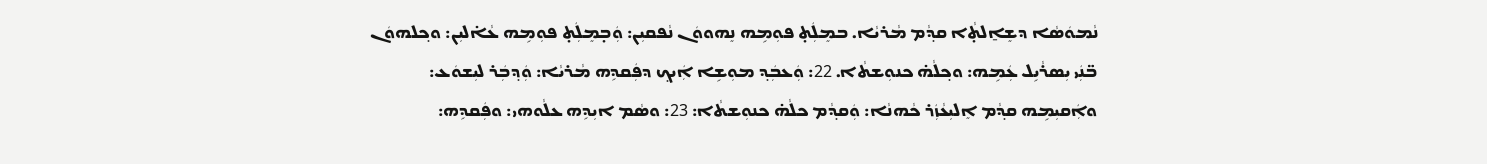ܢܵܡܘܿܣܵܐ ܕܫܸܐ̱ܠܬ̣ܵܐ ܩܕ݂ܵܡ ܡܵܪܝܵܐ. ܒܡܸܠܲܬ̣ ܦܘܼܡܹܗ ܢܸܗܘܘܿܢ ܢܵܦܩܝܼܢ: ܘܲܒ̣ܡܸܠܲܬ̣ ܦܘܼܡܹܗ ܥܵܐ̇ܠܝܼܢ: ܘܟ݂ܠܗܘܿܢ ܒ̈ܢܲܝ ܝܼܣܪܵܝܹܠ ܥܲܡܹܗ: ܘܟ݂ܠܵܗ̇ ܟܢܘܼܫܬܵܐ. 22: ܘܲܥܒܲܕ݂ ܡܘܼܫܹܐ ܐܲܝܟ݂ ܕܦܲܩܕܹܗ ܡܵܪܝܵܐ: ܘܲܕ݂ܒܲܪ ܠܝܼܫܘܿܥ: ܘܐܲܩܝܼܡܹܗ ܩܕ݂ܵܡ ܐܸܠܝܼܥܵܙܲܪ ܟܵܗܢܵܐ: ܘܲܩܕ݂ܵܡ ܟܠܵܗ̇ ܟܢܘܼܫܬܵܐ: 23: ܘܣܵܡ ܐܝܼܕܹܗ ܥܠܵܘܗܝ: ܘܦܲܩܕܹܗ: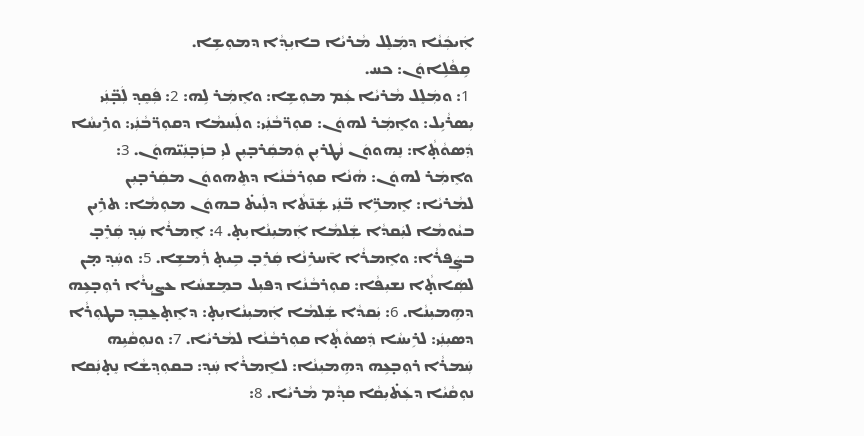ܐܲܝܟܲܢܵܐ ܕܡܲܠܸܠ ܡܵܪܝܵܐ ܒܐܝܼܕ݂ܵܐ ܕܡܘܼܫܹܐ.
 ܩܹܦܵܠܹܐܘܿܢ: ܟܚ.
 1: ܘܡܲܠܸܠ ܡܵܪܝܵܐ ܥܲܡ ܡܘܼܫܹܐ: ܘܐܸܡܲܪ ܠܹܗ: 2: ܦܲܩܸܕ݂ ܠܲܒ̣̈ܢܲܝ ܝܼܣܪܵܝܹܠ: ܘܐܸܡܲܪ ܠܗܘܿܢ: ܩܘܼܪ̈ܒܵܢܲܝ: ܘܠܲܚܡܵܐ ܕܩܘܼܪ̈ܒܵܢܲܝ: ܘܪܹܝܚܵܐ ܕܲܣܘܵܬ̣ܵܐ: ܢܸܗܘܘܿܢ ܢܵܛܪܝܼܢ ܘܲܡܩܲܪܒ̣ܝܼܢ ܠܝܼ ܒܙܲܒ̣ܢܲܝ̈ܗܘܿܢ. 3: ܘܐܸܡܲܪ ܠܗܘܿܢ: ܗܵܢܵܐ ܩܘܼܪܒܵܢܵܐ ܕܬܸܗܘܘܿܢ ܡܩܲܪܒ̣ܝܼܢ ܠܡܵܪܝܵܐ: ܐܸܡܪܹ̈ܐ ܒ̈ܢܲܝ ܫܲܢ̄ܬܵܐ ܕܠܲܝܬ̇ ܒܗܘܿܢ ܡܘܼܡܵܐ: ܬܪܹܝܢ ܒܝܵܘܡܵܐ ܠܝܲܩܕܵܐ ܫܲܠܡܵܐ ܐܲܡܝܼܢܵܐܝܼܬ̣. 4: ܐܸܡܪܵܐ ܚܲܕ݂ ܩܲܪܸܒ̣ ܒܨܲܦܪܵܐ: ܘܐܸܡܪܵܐ ܐ̄ܚܪܹܢܵܐ ܩܲܪܸܒ̣ ܒܹܝܬ̣ ܪܲܡܫܹܐ. 5: ܘܚܲܕ݂ ܡ̣ܢ ܠܣܲܐܬ̣ܵܐ ܢܫܝܼܦܵܐ: ܩܘܼܪܒܵܢܵܐ ܕܦܝܼܠ ܒܡܸܫܚܵܐ ܥܨܝܼܪܵܐ ܪܘܼܒ̣ܥܹܗ ܕܗܹܡܝܼܢܵܐ. 6: ܝܲܩܕܵܐ ܫܲܠܡܵܐ ܐܲܡܝܼܢܵܐܝܼܬ̣: ܕܐܸܬ̣ܥ̱ܒܸܕ݂ ܒܛܘܼܪܵܐ ܕܣܝܼܢܲܝ: ܠܪܹܝܚܵܐ ܕܲܣܘܵܬ̣ܵܐ ܩܘܼܪܒܵܢܵܐ ܠܡܵܪܝܵܐ. 7: ܘܢܘܼܩܵܝܹܗ ܚܲܡܪܵܐ ܪܘܼܒ̣ܥܹܗ ܕܗܹܡܝܼܢܵܐ: ܠܐܸܡܪܵܐ ܚܲܕ݂: ܒܩܘܼܕ݂ܫܵܐ ܢܸܬ̣ܢܲܩܐ ܢܘܼܩܵܝܵܐ ܕܥܲܬ̇ܝܼܩܵܐ ܩܕ݂ܵܡ ܡܵܪܝܵܐ. 8: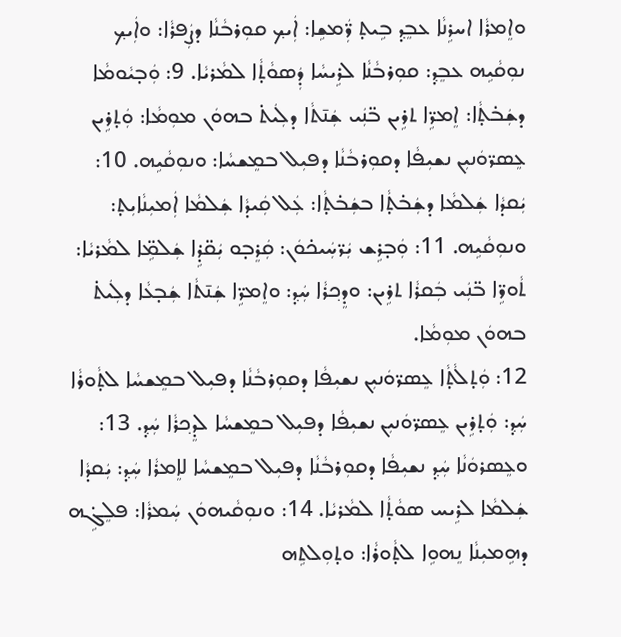ܘܐܸܡܪܵܐ ܐܚܪܹܢܵܐ ܥܒܸܕ݂ ܒܹܝܬ̣ ܪ̈ܲܡܫܹܐ: ܐܲܝܟ݂ ܩܘܼܪܒܵܢܵܐ ܕܨܲܦܪܵܐ: ܘܐܲܝܟ݂ ܢܘܼܩܵܝܹܗ ܥܒܸܕ݂: ܩܘܼܪܒܵܢܵܐ ܠܪܹܝܚܵܐ ܕܲܣܘܵܬ̣ܵܐ ܠܡܵܪܝܵܐ. 9: ܘܲܒ̣ܝܵܘܡܵܐ ܕܫܲܒ̇ܬ̣ܵܐ: ܐܸܡܪܹ̈ܐ ܬܪܹܝܢ ܒ̈ܢܲܝ ܫܲܢ̄ܬܵܐ ܕܠܲܝܬ̇ ܒܗܘܿܢ ܡܘܼܡܵܐ: ܘܲܬ̣ܪܹܝܢ ܥܸܣܪ̈ܘܿܢܝܼܢ ܢܫܝܼܦܵܐ ܕܩܘܼܪܒܵܢܵܐ ܕܦܝܼܠ ܒܡܸܫܚܵܐ: ܘܢܘܼܩܵܝܹܗ. 10: ܝܲܩܕܵܐ ܫܲܠܡܵܐ ܕܫܲܒ̇ܬ̣ܵܐ ܒܫܲܒ̇ܬ̣ܵܐ: ܥܲܠ ܩܲܝܕܵܐ ܫܲܠܡܵܐ ܐܲܡܝܼܢܵܐܝܼܬ̣: ܘܢܘܼܩܵܝܹܗ. 11: ܘܲܒ̣ܪܹܫ ܝܲܪ̈ܚܲܝܟ̇ܘܿܢ: ܩܲܪܸܒ̣ܘ ܝܲܩ̈ܕܹ̇ܐ ܫܲܠܡܹ̈ܐ ܠܡܵܪܝܵܐ: ܬܵܘܪܹ̈ܐ ܒ̈ܢܲܝ ܒܲܩܪܵܐ ܬܪܹܝܢ: ܘܕܸܟ݂ܪܵܐ ܚܲܕ݂: ܘܐܸܡܪܹ̈ܐ ܫܲܢ̄ܬܵܐ ܫܲܒ̣ܥܵܐ ܕܠܲܝܬ̇ ܒܗܘܿܢ ܡܘܼܡܵܐ.
12: ܘܲܬ̣ܠܵܬ̣ܵܐ ܥܸܣܪ̈ܘܿܢܝܼܢ ܢܫܝܼܦܵܐ ܕܩܘܼܪܒܵܢܵܐ ܕܦܝܼܠ ܒܡܸܫܚܵܐ ܠܬ̣ܵܘܪܵܐ ܚܲܕ݂: ܘܲܬ̣ܪܹܝܢ ܥܸܣܪ̈ܘܿܢܝܼܢ ܢܫܝܼܦܵܐ ܕܦܝܼܠ ܒܡܸܫܚܵܐ ܠܕܸܟ݂ܪܵܐ ܚܲܕ݂. 13: ܘܥܸܣܪܘܿܢܵܐ ܚܲܕ݂ ܢܫܝܼܦܵܐ ܕܩܘܼܪܒܵܢܵܐ ܕܦܝܼܠ ܒܡܸܫܚܵܐ ܠܐܸܡܪܵܐ ܚܲܕ݂: ܝܲܩܕܵܐ ܫܲܠܡܵܐ ܠܪܹܝܚ ܣܘܵܬ̣ܵܐ ܠܡܵܪܝܵܐ. 14: ܘܢܘܼܩܵܝܗܘܿܢ ܚܲܡܪܵܐ: ܦܠܸܓܹ̇ܗ ܕܗܹܡܝܼܢܵܐ ܢܸܗܘܹܐ ܠܬ̣ܵܘܪܵܐ: ܘܬ̣ܘܼܠܬܹܗ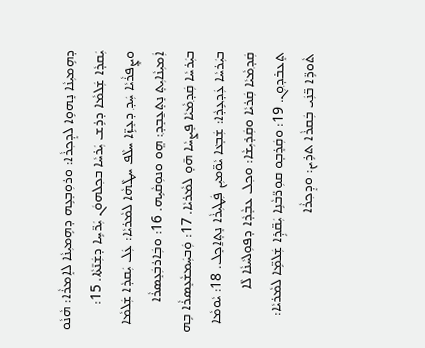ܕܗܹܡܝܼܢܵܐ ܢܸܗܘܹܐ ܠܕܸܟ݂ܪܵܐ: ܘܪܘܼܒ̣ܥܹܗ ܕܗܹܡܝܼܢܵܐ ܠܐܸܡܪܵܐ: ܗܵܢܵܘ ܝܲܩܕܵܐ ܫܲܠܡܵܐ ܕܪܹܫ ܝܲܪܚܵܐ ܒܟ݂ܠܗܘܿܢ ܝܲܪ̈ܚܹܐ ܕܫܲܢ̄ܬܵܐ. 15: ܘܨܸܦܪܵܝܵܐ ܚܲܕ݂ ܕܥܸܙܹ̈ܐ ܚܠܵܦ ܚܛܵܗܵܐ ܠܡܵܪܝܵܐ: ܥܲܠ ܝܲܩܕܵܐ ܫܲܠܡܵܐ ܐܲܡܝܼܢܵܐܝܼܬ̣ ܢܸܬ̣ܥ̱ܒܸܕ݂: ܗ̤ܘ ܘܢܘܼܩܵܝܹܗ. 16: ܘܒܲܐܪܒܲܥܸܣܪܵܐ ܒܝܲܪܚܵܐ ܩܲܕ݂ܡܵܝܵܐ ܦܸܨܚܵܐ ܗ̄ܘ̣ ܠܡܵܪܝܵܐ. 17: ܘܲܒܚܲܡܫܵܥܸܣܪܵܐ ܒܹܗ ܒܝܲܪܚܵܐ ܥܲܕ݂ܥܹܕܵܐ: ܫܲܒ̣ܥܵܐ ܝܵܘ̈ܡܝܼܢ ܦܲܛܝܼܪܵܐ ܢܸܬ̣ܐ̱ܟܸܠ. 18: ܝܵܘܡܵܐ ܩܲܕ݂ܡܵܝܵܐ ܩܲܪܝܵܐ ܘܩܲܕ̇ܝܼܫܵܐ: ܘܟ݂ܠ ܥܒ̣ܵܕܵܐ ܕܦܘܼܠܚܵܢܵܐ ܠܵܐ ܬܸܥܒ̇ܕ݂ܘܼܢ. 19: ܘܩܲܪܸܒ̣ܘ ܩܘܼܪ̈ܒܵܢܹܐ ܝܲܩ̈ܕܹ̇ܐ ܫܲܠܡܹ̈ܐ ܠܡܵܪܝܵܐ: ܬܵܘܪܹ̈ܐ ܒ̈ܢܲܝ ܒܲܩܪܵܐ ܬܪܹܝܢ: ܘܕܸܟ݂ܪܵܐ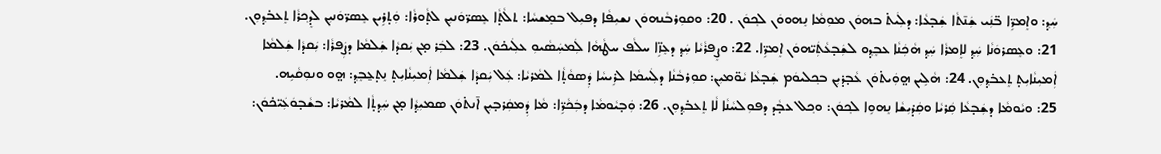ܚܲܕ݂: ܘܐܸܡܪܹ̈ܐ ܒ̈ܢܲܝ ܫܲܢ̄ܬܵܐ ܫܲܒ̣ܥܵܐ: ܕܠܲܝܬ̇ ܒܗܘܿܢ ܡܘܼܡܵܐ ܢܸܗܘܘܿܢ ܠܟ݂ܘܿܢ . 20: ܘܩܘܼܪܒܵܢܗܘܿܢ ܢܫܝܼܦܵܐ ܕܦܝܼܠ ܒܡܸܫܚܵܐ: ܬܠܵܬ̣ܵܐ ܥܸܣܪ̈ܘܿܢܝܼܢ ܠܬ̣ܵܘܪܵܐ: ܘܲܬ̣ܪܹܝܢ ܥܸܣܪ̈ܘܿܢܝܼܢ ܠܕܸܟ݂ܪܵܐ ܬܸܥܒ̇ܕ݂ܘܼܢ. 21: ܘܥܸܣܪܘܿܢܵܐ ܚܲܕ݂ ܠܐܸܡܪܵܐ ܚܲܕ݂ ܗܵܟܲܢܵܐ ܥܒܸܕ݂ܘ ܠܫܲܒ̣ܥܵܬܲܝ̈ܗܘܿܢ ܐܸܡܪܹ̈ܐ. 22: ܘܨܸܦܪܵܝܵܐ ܚܲܕ݂ ܕܥܸܙܹ̈ܐ ܚܠܵܦ ܚܛܵܗܵܐ ܠܲܡܚܲܣܵܝܘܼ ܥܠܲܝܟ̇ܘܿܢ. 23: ܠܒܲܪ ܡ̣ܢ ܝܲܩܕܵܐ ܫܲܠܡܵܐ ܕܨܲܦܪܵܐ: ܝܲܩܕܵܐ ܫܲܠܡܵܐ ܐܲܡܝܼܢܵܐܝܼܬ̣ ܬܸܥܒ̇ܕ݂ܘܼܢ. 24: ܗܵܠܹܝܢ ܗ̤ܘܲܝܬ̇ܘܿܢ ܥܵܒ̣ܕ̇ܝܼܢ ܒܟ݂ܠܝܘܿܡ ܫܲܒ̣ܥܵܐ ܝܵܘ̈ܡܝܼܢ: ܩܘܼܪܒܵܢܵܐ ܕܠܲܚܡܵܐ ܠܪܹܝܚܵܐ ܕܲܣܘܵܬ̣ܵܐ ܠܡܵܪܝܵܐ: ܥܲܠ ܝܲܩܕܵܐ ܫܲܠܡܵܐ ܐܲܡܝܼܢܵܐܝܼܬ̣ ܢܸܬ̣ܥ̱ܒܸܕ݂: ܗ̤ܘ ܘܢܘܼܩܵܝܹܗ.
25: ܘܝܵܘܡܵܐ ܕܫܲܒ̣ܥܵܐ ܩܲܪܝܵܐ ܘܩܲܕ̇ܝܼܫܵܐ ܢܸܗܘܹܐ ܠܟ݂ܘܿܢ: ܘܟ݂ܠ ܥܒ̣ܵܕ ܕܦܘܼܠܚܵܢܵܐ ܠܵܐ ܬܸܥܒ̇ܕ݂ܘܼܢ. 26: ܘܲܒ̣ܝܵܘܡܵܐ ܕܒܲܟܵܪܹ̈ܐ: ܡܵܐ ܕܲܡܩܲܪܒ̣ܝܼܢ ܐ̄ܢܬ̇ܘܿܢ ܣܡܝܼܕ݂ܵܐ ܡ̣ܢ ܚܲܕ݂ܬ̣ܵܐ ܠܡܵܪܝܵܐ: ܒܫܵܒ̣ܘܿܥܲܝ̈ܟ̇ܘܿܢ: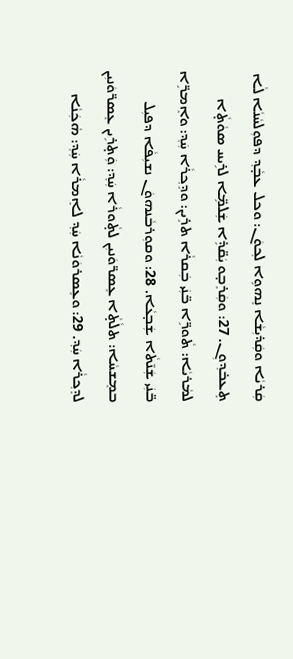ܩܲܪܝܵܐ ܘܩܲܕ̇ܝܼܫܵܐ ܢܸܗܘܹܐ ܠܟ݂ܘܿܢ: ܘܟܠ ܥܒ̣ܵܕ݂ ܕܦܘܼܠܚܵܢܵܐ ܠܵܐ ܬܸܥܒ̇ܕ݂ܘܼܢ. 27: ܘܩܲܪܸܒ̣ܘ ܝܲܩ̈ܕܹ̇ܐ ܫܲܠܡܹ̈ܐ ܠܪܹܝܚ ܣܘܵܬ̣ܵܐ ܠܡܵܪܝܵܐ: ܬܵܘܪܹ̈ܐ ܒ̈ܢܲܝ ܒܲܩܪܵܐ ܬܪܹܝܢ: ܘܕܸܟ݂ܪܵܐ ܚܲܕ݂: ܘܐܸܡܪܹ̈ܐ ܒ̈ܢܲܝ ܫܲܢ̄ܬܵܐ ܫܲܒ̣ܥܵܐ. 28: ܘܩܘܼܪܒܵܢܗܘܿܢ ܢܫܝܼܦܵܐ ܕܦܝܼܠ ܒܡܸܫܚܵܐ: ܬܠܵܬ̣ܵܐ ܥܸܣܪ̈ܘܿܢܝܼܢ ܠܬ̣ܵܘܪܵܐ ܚܲܕ݂: ܘܲܬ̣ܪܹܝܢ ܥܸܣܪ̈ܘܿܢܝܼܢ ܠܕܸܟ݂ܪܵܐ ܚܲܕ݂. 29: ܘܥܸܣܪܘܿܢܵܐ ܚܲܕ݂ ܠܐܸܡܪܵܐ ܚܲܕ݂: ܗܵܟܲܢܵܐ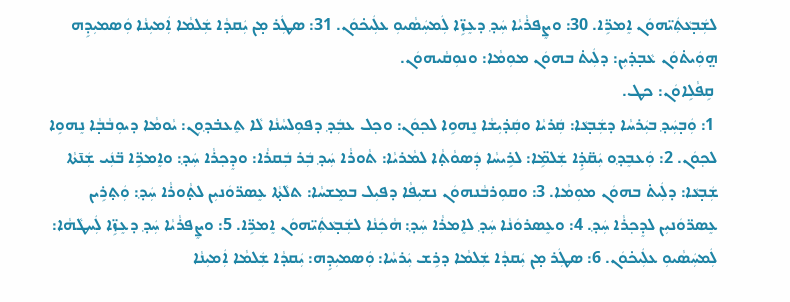ܠܫܲܒ̣ܥܵܬܲܝ̈ܗܘܿܢ ܐܸܡܪܹ̈ܐ. 30: ܘܨܸܦܪܵܝܵܐ ܚܲܕ݂ ܕܥܸܙܹ̈ܐ ܠܲܡܚܲܣܵܝܘܼ ܥܠܲܝܟ̇ܘܿܢ. 31: ܣܛܲܪ ܡ̣ܢ ܝܲܩܕܵܐ ܫܲܠܡܵܐ ܐܲܡܝܼܢܵܐ ܘܲܣܡܝܼܕܹܗ ܗ̤ܘܲܝܬ̇ܘܿܢ ܥܵܒ̣ܕ̇ܝܼܢ: ܕܠܲܝܬ̇ ܒܗܘܿܢ ܡܘܼܡܵܐ: ܘܢܘܼܩܵܝܗܘܿܢ.
 ܩܹܦܵܠܹܐܘܿܢ: ܟܛ.
 1: ܘܲܒ̣ܚܲܕ݂ ܒܝܲܪܚܵܐ ܕܫܲܒ̣ܥܵܐ: ܩܲܪܝܵܐ ܘܩܲܕ̇ܝܼܫܵܐ ܢܸܗܘܹܐ ܠܟ݂ܘܿܢ: ܘܟ݂ܠ ܥܒܲܕ݂ ܕܦܘܼܠܚܵܢܵܐ ܠܵܐ ܬܸܥܒ̇ܕ݂ܘܼܢ: ܝܵܘܡܵܐ ܕܝܘܼܒܵܒ̣ܵܐ ܢܸܗܘܹܐ ܠܟ݂ܘܿܢ. 2: ܘܲܥܒܸܕ݂ܘ ܝܲܩ̈ܕܹ̇ܐ ܫܲܠܡܹ̈ܐ: ܠܪܹܝܚܵܐ ܕܲܣܘܵܬ̣ܵܐ ܠܡܵܪܝܵܐ: ܬܵܘܪܵܐ ܚܲܕ݂ ܒܲܪ ܒܲܩܪܵܐ: ܘܕܸܟ݂ܪܵܐ ܚܲܕ݂: ܘܐܸܡܪܹ̈ܐ ܒ̈ܢܲܝ ܫܲܢ̄ܬܵܐ ܫܲܒ̣ܥܵܐ: ܕܠܲܝܬ̇ ܒܗܘܿܢ ܡܘܼܡܵܐ. 3: ܘܩܘܼܪܒܵܢܗܘܿܢ ܢܫܝܼܦܵܐ ܕܦܝܼܠ ܒܡܸܫܚܵܐ: ܬܠܵܬ̣ܵܐ ܥܸܣܪ̈ܘܿܢܝܼܢ ܠܬ̣ܵܘܪܵܐ ܚܲܕ݂: ܘܲܬ̣ܪܹܝܢ ܥܸܣܪ̈ܘܿܢܝܼܢ ܠܕܸܟ݂ܪܵܐ ܚܲܕ݂. 4: ܘܥܸܣܪܘܿܢܵܐ ܚܲܕ݂ ܠܐܸܡܪܵܐ ܚܲܕ݂: ܗܵܟܲܢܵܐ ܠܫܲܒ̣ܥܵܬܲܝ̈ܗܘܿܢ ܐܸܡܪܹ̈ܐ. 5: ܘܨܸܦܪܵܝܵܐ ܚܲܕ݂ ܕܥܸܙܹ̈ܐ ܠܲܚܛܵܗܵܐ: ܠܲܡܚܲܣܵܝܘܼ ܥܠܲܝܟ̇ܘܿܢ. 6: ܣܛܲܪ ܡ̣ܢ ܝܲܩܕܵܐ ܫܲܠܡܵܐ ܕܪܹܫ ܝܲܪܚܵܐ: ܘܲܣܡܝܼܕܹܗ: ܝܲܩܕܵܐ ܫܲܠܡܵܐ ܐܲܡܝܼܢܵܐ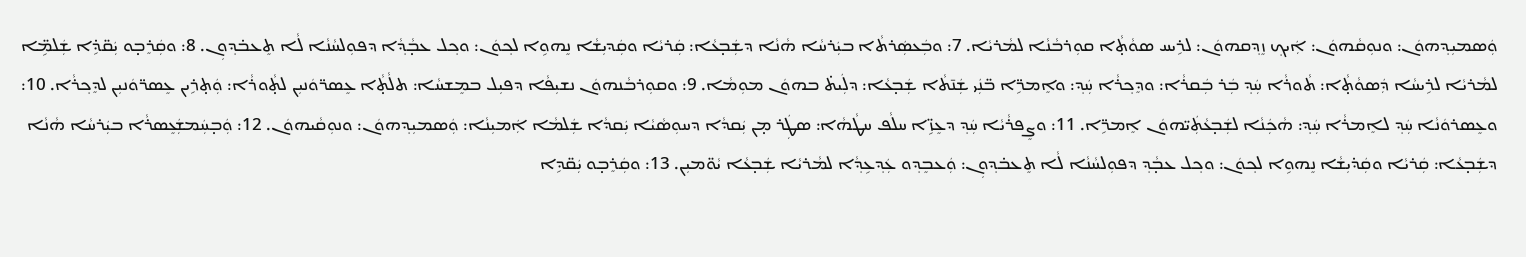ܘܲܣܡܝܼܕ݂ܗܘܿܢ: ܘܢܘܼܩܵܗܘܿܢ: ܐܲܝܟ݂ ܙܸܕ݂ܩܗܘܿܢ: ܠܪܹܝܚ ܣܘܵܬ̣ܵܐ ܩܘܼܪܒܵܢܵܐ ܠܡܵܪܝܵܐ. 7: ܘܒܲܥܣܲܪܬܵܐ ܒܝܲܪܚܵܐ ܗܵܢܵܐ ܕܫܲܒ̣ܥܵܐ: ܩܲܪܝܵܐ ܘܩܲܕܝܼܫܵܐ ܢܸܗܘܹܐ ܠܟ݂ܘܿܢ: ܘܟ݂ܠ ܥܒ̣ܵܕ݂ܵܐ ܕܦܘܼܠܚܵܢܵܐ ܠܵܐ ܬܸܥܒ̇ܕ݂ܘܼܢ. 8: ܘܩܲܪܸܒ̣ܘ ܝܲܩ̈ܕܹ̇ܐ ܫܲܠܡܹ̈ܐ ܠܡܵܪܝܵܐ ܠܪܹܝܚܵܐ ܕܲܣܘܵܬ̣ܵܐ: ܬܵܘܪܵܐ ܚܲܕ݂ ܒܲܪ ܒܲܩܪܵܐ: ܘܕܸܟ݂ܪܵܐ ܚܲܕ݂: ܘܐܸܡܪܹ̈ܐ ܒ̈ܢܲܝ ܫܲܢ̄ܬܵܐ ܫܲܒ̣ܥܵܐ: ܕܠܲܝܬ̇ ܒܗܘܿܢ ܡܘܼܡܵܐ. 9: ܘܩܘܼܪܒܵܢܗܘܿܢ ܢܫܝܼܦܵܐ ܕܦܝܼܠ ܒܡܸܫܚܵܐ: ܬܠܵܬ̣ܵܐ ܥܸܣܪ̈ܘܿܢܝܼܢ ܠܬ̣ܵܘܪܵܐ: ܘܲܬ̣ܪܹܝܢ ܥܸܣܪ̈ܘܿܢܝܼܢ ܠܕܸܟ݂ܪܵܐ. 10: ܘܥܸܣܪܘܿܢܵܐ ܚܲܕ݂ ܠܐܸܡܪܵܐ ܚܲܕ݂: ܗܵܟܲܢܵܐ ܠܫܲܒ̣ܥܵܬܲܝ̈ܗܘܿܢ ܐܸܡܪܹ̈ܐ. 11: ܘܨܸܦܪܵܝܵܐ ܚܲܕ݂ ܕܥܸܙܹ̈ܐ ܚܠܵܦ ܚܛܵܗܵܐ: ܣܛܲܪ ܡ̣ܢ ܝܲܩܕܵܐ ܕܚܘܼܣܵܝܵܐ ܝܲܩܕܵܐ ܫܲܠܡܵܐ ܐܲܡܝܼܢܵܐ: ܘܲܣܡܝܼܕ݂ܗܘܿܢ: ܘܢܘܼܩܵܝܗܘܿܢ. 12: ܘܲܒ̣ܚܲܡܫܲܥܸܣܪܵܐ ܒܝܲܪܚܵܐ ܗܵܢܵܐ ܕܫܲܒ̣ܥܵܐ: ܩܲܪܝܵܐ ܘܩܲܕ̇ܝܼܫܵܐ ܢܸܗܘܹܐ ܠܟ݂ܘܿܢ: ܘܟ݂ܠ ܥܒ̣ܵܕ݂ ܕܦܘܼܠܚܵܢܵܐ ܠܵܐ ܬܸܥܒ̇ܕ݂ܘܼܢ: ܘܲܥܒܸܕ݂ܘ ܥܲܕ݂ܥܹܕ݂ܵܐ ܠܡܵܪܝܵܐ ܫܲܒ̣ܥܵܐ ܝܵܘ̈ܡܝܼܢ. 13: ܘܩܲܪܸܒ̣ܘ ܝܲܩ̈ܕܹܐ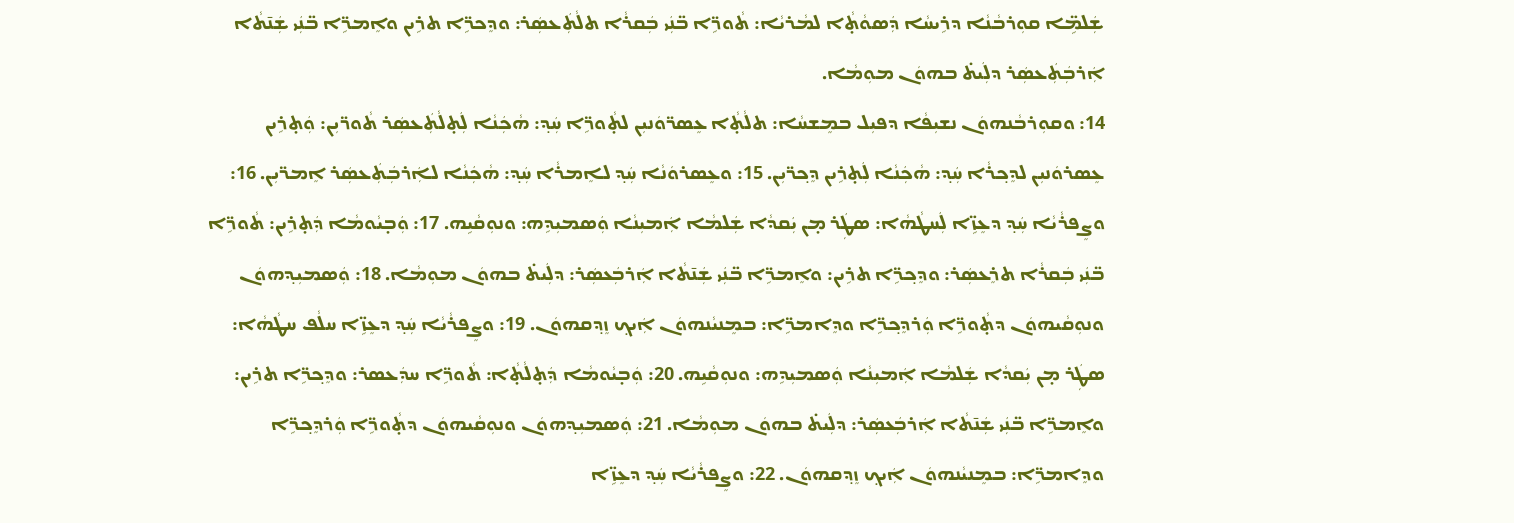ܫܲܠܡܹ̈ܐ ܩܘܼܪܒܵܢܵܐ ܕܪܹܝܚܵܐ ܕܲܣܘܵܬ̣ܵܐ ܠܡܵܪܝܵܐ: ܬܵܘܪܹ̈ܐ ܒ̈ܢܲܝ ܒܲܩܪܵܐ ܬܠܵܬܲܥܣܲܪ: ܘܕܸܟܪܹ̈ܐ ܬܪܹܝܢ ܘܐܸܡܪܹ̈ܐ ܒ̈ܢܲܝ ܫܲܢ̄ܬܵܐ ܐܲܪܒܲܬܲܥܣܲܪ ܕܠܲܝܬ̇ ܒܗܘܿܢ ܡܘܼܡܵܐ.
14: ܘܩܘܼܪܒܵܢܗܘܿܢ ܢܫܝܼܦܵܐ ܕܦܝܼܠ ܒܡܸܫܚܵܐ: ܬܠܵܬ̣ܵܐ ܥܸܣܪ̈ܘܿܢܝܼܢ ܠܬ̣ܵܘܪܹ̈ܐ ܚܲܕ݂: ܗܵܟܲܢܵܐ ܠܲܬ̣ܠܵܬܲܥܣܲܪ ܬܵܘܪ̈ܝܼܢ: ܘܲܬ̣ܪܹܝܢ ܥܸܣܪܘܿܢܝܼܢ ܠܕܸܟ݂ܪܵܐ ܚܲܕ݂: ܗܵܟܲܢܵܐ ܠܲܬ̣ܪܹܝܢ ܕܸܟ݂ܪ̈ܝܼܢ. 15: ܘܥܸܣܪܘܿܢܵܐ ܚܲܕ݂ ܠܐܸܡܪܵܐ ܚܲܕ݂: ܗܵܟܲܢܵܐ ܠܐܲܪܒܲܬܲܥܣܲܪ ܐܸܡܪ̈ܝܼܢ. 16: ܘܨܸܦܪܵܝܵܐ ܚܲܕ݂ ܕܥܸܙܹ̈ܐ ܠܲܚܛܵܗܵܐ: ܣܛܲܪ ܡ̣ܢ ܝܲܩܕܵܐ ܫܲܠܡܵܐ ܐܲܡܝܼܢܵܐ ܘܲܣܡܝܼܕܹܗ: ܘܢܘܼܩܵܝܹܗ. 17: ܘܲܒ̣ܝܵܘܡܵܐ ܕܲܬ̣ܪܹܝܢ: ܬܵܘܪܹ̈ܐ ܒ̈ܢܲܝ ܒܲܩܪܵܐ ܬܪܸܥܣܲܪ: ܘܕܸܟ݂ܪܹ̈ܐ ܬܪܹܝܢ: ܘܐܸܡܪܹ̈ܐ ܒ̈ܢܲܝ ܫܲܢ̄ܬܵܐ ܐܲܪܒܲܥܣܲܪ: ܕܠܲܝܬ̇ ܒܗܘܿܢ ܡܘܼܡܵܐ. 18: ܘܲܣܡܝܼܕ݂ܗܘܿܢ ܘܢܘܼܩܵܝܗܘܿܢ ܕܬ̣ܵܘܪܹ̈ܐ ܘܲܪܕܸܟ݂ܪܹ̈ܐ ܘܕܸܐܡܪܹ̈ܐ: ܒܡܸܢܝܵܢܗܘܿܢ ܐܲܝܟ݂ ܙܸܕ݂ܩܗܘܿܢ. 19: ܘܨܸܦܪܵܝܵܐ ܚܲܕ݂ ܕܥܸܙܹ̈ܐ ܚܠܵܦ ܚܛܵܗܵܐ: ܣܛܲܪ ܡ̣ܢ ܝܲܩܕܵܐ ܫܲܠܡܵܐ ܐܲܡܝܼܢܵܐ ܘܲܣܡܝܼܕܹܗ: ܘܢܘܼܩܵܝܹܗ. 20: ܘܲܒ̣ܝܵܘܡܵܐ ܕܲܬ̣ܠܵܬ̣ܵܐ: ܬܵܘܪܹ̈ܐ ܚܕܲܥܣܪ: ܘܕܸܟ݂ܪܹ̈ܐ ܬܪܹܝܢ: ܘܐܸܡܪܹ̈ܐ ܒ̈ܢܲܝ ܫܲܢ̄ܬܵܐ ܐܲܪܒܲܥܣܲܪ: ܕܠܲܝܬ̇ ܒܗܘܿܢ ܡܘܼܡܵܐ. 21: ܘܲܣܡܝܼܕ݂ܗܘܿܢ ܘܢܘܼܩܵܝܗܘܿܢ ܕܬ̣ܵܘܪܹ̈ܐ ܘܲܪܕܸܟ݂ܪܹ̈ܐ ܘܕܸܐܡܪܹ̈ܐ: ܒܡܸܢܝܵܢܗܘܿܢ ܐܲܝܟ݂ ܙܸܕ݂ܩܗܘܿܢ. 22: ܘܨܸܦܪܵܝܵܐ ܚܲܕ݂ ܕܥܸܙܹ̈ܐ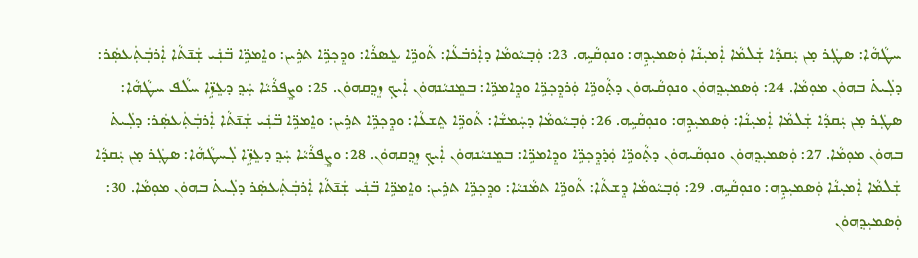ܚܛܵܗܵܐ: ܣܛܲܪ ܡ̣ܢ ܝܲܩܕܵܐ ܫܲܠܡܵܐ ܐܲܡܝܼܢܵܐ ܘܲܣܡܝܼܕܹܗ: ܘܢܘܼܩܵܝܹܗ. 23: ܘܲܒ̣ܝܵܘܡܵܐ ܕܐܲܪܒ̇ܥܵܐ: ܬܵܘܪܹ̈ܐ ܥܸܣܪܵܐ: ܘܕܸܟ݂ܪܹ̈ܐ ܬܪܹܝܢ: ܘܐܸܡܪܹ̈ܐ ܒ̈ܢܲܝ ܫܲܢ̄ܬܵܐ ܐܲܪܒܲܬܲܥܣܲܪ: ܕܠܲܝܬ̇ ܒܗܘܿܢ ܡܘܼܡܵܐ. 24: ܘܲܣܡܝܼܕ݂ܗܘܿܢ ܘܢܘܼܩܵܝܗܘܿܢ ܕܬ̣ܵܘܪܹ̈ܐ ܘܲܪܕܸܟ݂ܪܹ̈ܐ ܘܕܸܐܡܪܹ̈ܐ: ܒܡܸܢܝܵܢܗܘܿܢ ܐܲܝܟ݂ ܙܸܕ݂ܩܗܘܿܢ. 25: ܘܨܸܦܪܵܝܵܐ ܚܲܕ݂ ܕܥܸܙܹ̈ܐ ܚܠܵܦ ܚܛܵܗܵܐ: ܣܛܲܪ ܡ̣ܢ ܝܲܩܕܵܐ ܫܲܠܡܵܐ ܐܲܡܝܼܢܵܐ: ܘܲܣܡܝܼܕܹܗ: ܘܢܘܼܩܵܝܹܗ. 26: ܘܲܒ̣ܝܵܘܡܵܐ ܕܚܲܡܫܵܐ: ܬܵܘܪܹ̈ܐ ܬܸܫܥܵܐ: ܘܕܸܟ݂ܪܹ̈ܐ ܬܪܹܝܢ: ܘܐܸܡܪܹ̈ܐ ܒ̈ܢܲܝ ܫܲܢ̄ܬܵܐ ܐܲܪܒܲܬܲܥܣܲܪ: ܕܠܲܝܬ̇ ܒܗܘܿܢ ܡܘܼܡܵܐ. 27: ܘܲܣܡܝܼܕ݂ܗܘܿܢ ܘܢܘܼܩܵܝܗܘܿܢ ܕܬ̣ܵܘܪܹ̈ܐ ܘܲܕ̇ܕܸܟ݂ܪܹ̈ܐ ܘܕܸܐܡܪܹ̈ܐ: ܒܡܸܢܝܵܢܗܘܿܢ ܐܲܝܟ݂ ܙܸܕ݂ܩܗܘܿܢ. 28: ܘܨܸܦܪܵܝܵܐ ܚܲܕ݂ ܕܥܸܙܹ̈ܐ ܠܲܚܛܵܗܵܐ: ܣܛܲܪ ܡ̣ܢ ܝܲܩܕܵܐ ܫܲܠܡܵܐ ܐܲܡܝܼܢܵܐ ܘܲܣܡܝܼܕܹܗ: ܘܢܘܼܩܵܝܹܗ. 29: ܘܲܒ̣ܝܵܘܡܵܐ ܕܸܫܬܵܐ: ܬܵܘܪܹ̈ܐ ܬܡܵܢܝܵܐ: ܘܕܸܟ݂ܪܹ̈ܐ ܬܪܹܝܢ: ܘܐܸܡܪܹ̈ܐ ܒ̈ܢܲܝ ܫܲܢ̄ܬܵܐ ܐܲܪܒܲܬܲܥܣܲܪ ܕܠܲܝܬ̇ ܒܗܘܿܢ ܡܘܼܡܵܐ. 30: ܘܲܣܡܝܼܕ݂ܗܘܿܢ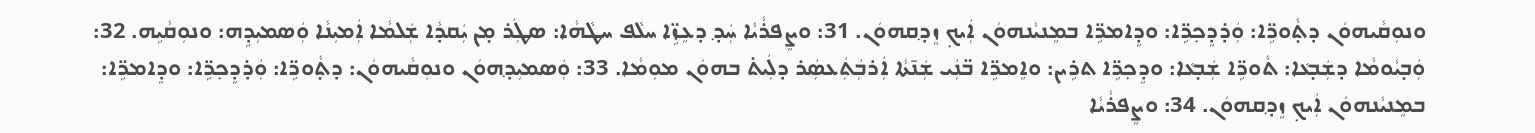ܘܢܘܼܩܵܝܗܘܿܢ ܕܬ̣ܵܘܪܹ̈ܐ: ܘܲܕ̇ܕܸܟ݂ܪܹ̈ܐ: ܘܕܸܐܡܪܹ̈ܐ ܒܡܸܢܝܵܢܗܘܿܢ ܐܲܝܟ݂ ܙܸܕ݂ܩܗܘܿܢ. 31: ܘܨܸܦܪܵܝܵܐ ܚܲܕ݂ ܕܥܸܙܹ̈ܐ ܚܠܵܦ ܚܛܵܗܵܐ: ܣܛܲܪ ܡ̣ܢ ܝܲܩܕܵܐ ܫܲܠܡܵܐ ܐܲܡܝܼܢܵܐ ܘܲܣܡܝܼܕܹܗ: ܘܢܘܼܩܵܝܹܗ. 32: ܘܲܒ̣ܝܵܘܡܵܐ ܕܫܲܒ̣ܥܵܐ: ܬܵܘܪܹ̈ܐ ܫܲܒ̣ܥܵܐ: ܘܕܸܟ݂ܪܹ̈ܐ ܬܪܹܝܢ: ܘܐܸܡܪܹ̈ܐ ܒ̈ܢܲܝ ܫܲܢ̄ܬܵܐ ܐܲܪܒܲܬܲܥܣܲܪ ܕܠܲܝܬ̇ ܒܗܘܿܢ ܡܘܼܡܵܐ. 33: ܘܲܣܡܝܼܕ݂ܗܘܿܢ ܘܢܘܼܩܵܝܗܘܿܢ: ܕܬ̣ܵܘܪܹ̈ܐ: ܘܲܕ̇ܕܸܟ݂ܪܹ̈ܐ: ܘܕܸܐܡܪܹ̈ܐ: ܒܡܸܢܝܵܢܗܘܿܢ ܐܲܝܟ݂ ܙܸܕ݂ܩܗܘܿܢ. 34: ܘܨܸܦܪܵܝܵܐ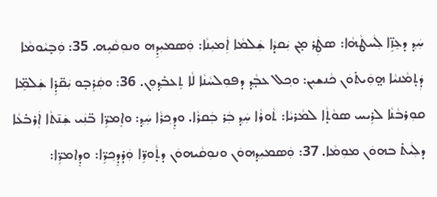ܚܲܕ݂ ܕܥܸܙܹ̈ܐ ܠܲܚܛܵܗܵܐ: ܣܛܲܪ ܡ̣ܢ ܝܲܩܕܵܐ ܫܲܠܡܵܐ ܐܲܡܝܼܢܵܐ: ܘܲܣܡܝܼܕܹܗ ܘܢܘܼܩܵܝܹܗ. 35: ܘܲܒ̣ܝܵܘܡܵܐ ܕܲܬ̣ܡܵܢܝܵܐ ܗ̤ܘܲܝܬ̇ܘܿܢ ܟܵܢܫܝܼܢ: ܘܟ݂ܠ ܥܒ̣ܵܕ݂ ܕܦܘܼܠܚܵܢܵܐ ܠܵܐ ܬܸܥܒ̇ܕ݂ܘܼܢ. 36: ܘܩܲܪܸܒ̣ܘ ܝܲܩ̈ܕܹ̇ܐ ܫܲܠܡܹ̈ܐ ܩܘܼܪܒܵܢܵܐ ܠܪܹܝܚ ܣܘܵܬ̣ܵܐ ܠܡܵܪܝܵܐ: ܬܵܘܪܵܐ ܚܲܕ݂ ܒܲܪ ܒܲܩܪܵܐ. ܘܕܸܟ݂ܪܵܐ ܚܲܕ݂: ܘܐܸܡܪܹ̈ܐ ܒ̈ܢܲܝ ܫܲܢ̄ܬܵܐ ܐܲܪܒ̇ܥܵܐ ܕܠܲܝܬ̇ ܒܗܘܿܢ ܡܘܼܡܵܐ. 37: ܘܲܣܡܝܼܕ݂ܗܘܿܢ ܘܢܘܼܩܵܝܗܘܿܢ ܕܬ̣ܵܘܪܹ̈ܐ ܘܲܕ̇ܕܸܟ݂ܪܹ̈ܐ: ܘܕܸܐܡܪܹ̈ܐ: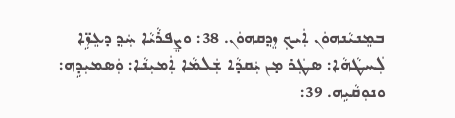ܒܡܸܢܝܵܢܗܘܿܢ ܐܲܝܟ݂ ܙܸܕ݂ܩܗܘܿܢ. 38: ܘܨܸܦܪܵܝܵܐ ܚܲܕ݂ ܕܥܸܙܹ̈ܐ ܠܲܚܛܵܗܵܐ: ܣܛܲܪ ܡ̣ܢ ܝܲܩܕܵܐ ܫܲܠܡܵܐ ܐܲܡܝܼܢܵܐ: ܘܲܣܡܝܼܕܹܗ: ܘܢܘܼܩܵܝܹܗ. 39: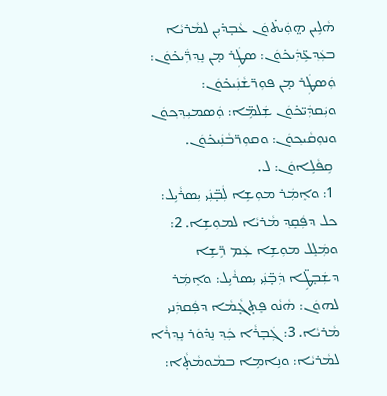ܗܵܠܹܝܢ ܗ̤ܘܲܝܬ̇ܘܿܢ ܥܵܒ̣ܕ̇ܝܼܢ ܠܡܵܪܝܵܐ ܒܥܲܕ݂ܥܹ̈ܕܲܝܟ̇ܘܿܢ: ܣܛܲܪ ܡ̣ܢ ܢܸܕ݂ܪ̈ܲܝܟ̇ܘܿܢ: ܘܲܣܛܲܪ ܡ̣ܢ ܦܘܼܪ̈ܫܵܢܲܝܟ̇ܘܿܢ: ܘܝܲܩܕܲܝ̈ܟ̇ܘܿܢ ܫܲܠܡܹ̈ܐ: ܘܲܣܡܝܼܕ݂ܟ݂ܘܿܢ ܘܢܘܼܩܵܝܟ݂ܘܿܢ: ܘܩܘܼܪ̈ܒܵܢܲܝܟ̇ܘܿܢ.
 ܩܹܦܵܠܹܐܘܿܢ: ܠ.
 1: ܘܐܸܡܲܪ ܡܘܼܫܹܐ ܠܲܒ̣̈ܢܲܝ ܝܼܣܪܵܝܹܠ: ܟܠ ܕܦܲܩܸܕ݂ ܡܵܪܝܵܐ ܠܡܘܼܫܹܐ. 2: ܘܡܲܠܸܠ ܡܘܼܫܹܐ ܥܲܡ ܪܹ̈ܫܹܐ ܕܫܲܒ̣ܛܹ̈ܐ ܕܲܒ̣̈ܢܲܝ ܝܼܣܪܵܝܹܠ: ܘܐܸܡܲܪ ܠܗܘܿܢ: ܗܵܢܵܘ ܦܸܬ̣ܓ̣ܵܡܵܐ ܕܦܲܩܕܲܢܝ ܡܵܪܝܵܐ. 3: ܓܲܒ̣ܪܵܐ ܟܲܕ݂ ܢܸܕ̇ܘܿܪ ܢܸܕ݂ܪܵܐ ܠܡܵܪܝܵܐ: ܘܢܹܐܡܹܐ ܒܡܵܘܡܵܬ̣ܵܐ: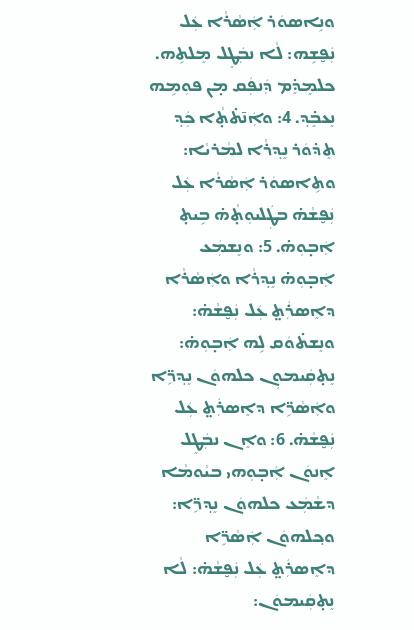ܘܢܹܐܣܘܿܪ ܐܲܣܵܪܵܐ ܥܲܠ ܢܲܦ̮ܫܹܗ: ܠܵܐ ܢܒܲܛܸܠ ܡܸܠܬܹܗ. ܟܠܡܸܕܸ̇ܡ ܕܲܢܦܲܩ ܡ̣ܢ ܦܘܼܡܹܗ ܢܸܥܒܸ̇ܕ݂. 4: ܘܐܲܢ̄ܬ̇ܬ̣ܵܐ ܟܲܕ݂ ܬܸܕ̇ܘܿܪ ܢܸܕ݂ܪܵܐ ܠܡܵܪܝܵܐ: ܘܬܹܐܣܘܿܪ ܐܲܣܵܪܵܐ ܥܲܠ ܢܲܦ̮ܫܵܗ̇ ܒܛܲܠܝܘܼܬ̣ܵܗ̇ ܒܹܝܬ̣ ܐܲܒ̣ܘܼܗ̇. 5: ܘܢܸܫܡܲܥ ܐܲܒ̣ܘܼܗ̇ ܢܸܕ݂ܪܵܐ ܘܐܲܣܵܪܵܐ ܕܐܸܣܪܲܬ̤ ܥܲܠ ܢܲܦ̮ܫܵܗ̇: ܘܢܸܫܬ̇ܘܿܩ ܠܹܗ ܐܲܒ̣ܘܼܗ̇: ܢܸܬ̣ܩܲܝܡܘܼܢ ܟܠܗܘܿܢ ܢܸܕ݂ܪܹ̈ܐ ܘܐܲܣܵܪܹ̈ܐ ܕܐܸܣܪܲܬ̤ ܥܲܠ ܢܲܦ̮ܫܵܗ̇. 6: ܘܐܸܢ ܢܒܲܛܸܠ ܐܸܢܘܿܢ ܐܲܒ̣ܘܼܗܝ ܒܝܵܘܡܵܐ ܕܫܵܡܲܥ ܟܠܗܘܿܢ ܢܸܕ݂ܪܹ̈ܐ: ܘܟ݂ܠܗܘܿܢ ܐܲܣܵܪܹ̈ܐ ܕܐܸܣܪܲܬ̤ ܥܲܠ ܢܲܦ̮ܫܵܗ̇: ܠܵܐ ܢܸܬ̣ܩܲܝܡܘܿܢ: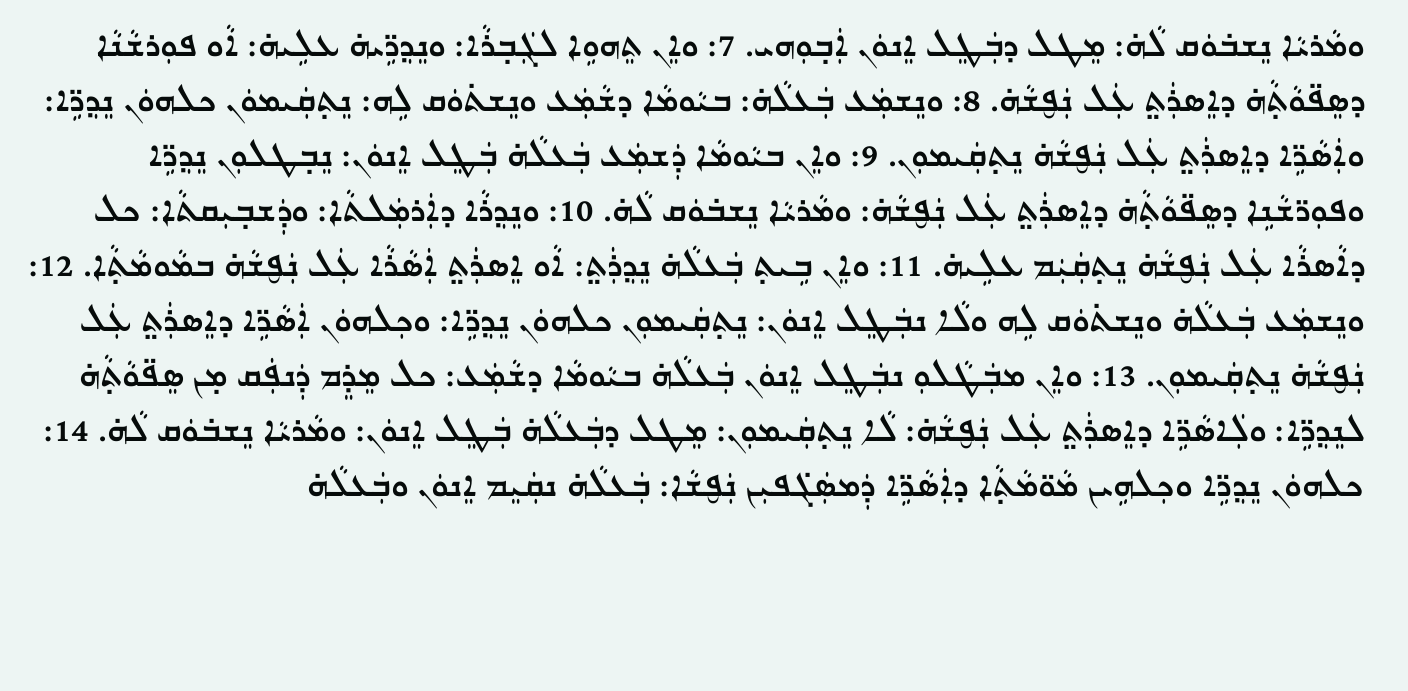ܘܡܵܪܝܵܐ ܢܸܫܒ̇ܘܿܩ ܠܵܗ̇: ܡܸܛܠ ܕܒܲܛܸܠ ܐܸܢܘܿܢ ܐܲܒ̣ܘܼܗܝ. 7: ܘܐܸܢ ܬܸܗܘܹܐ ܠܓܲܒ̣ܪܵܐ: ܘܢܸܕ݂ܪܹ̈ܝܗ̇ ܥܠܹܝܗ̇: ܐܵܘ ܦܘܼܪܫܵܢܵܐ ܕܣܸܦ̈ܘܵܬ̣ܵܗ̇ ܕܐܸܣܪܲܬ̤ ܥܲܠ ܢܲܦ̮ܫܵܗ̇. 8: ܘܢܸܫܡܲܥ ܒܲܥܠܵܗ̇: ܒܝܵܘܡܵܐ ܕܫܵܡܲܥ ܘܢܸܫܬ̇ܘܿܩ ܠܹܗ: ܢܸܬ̣ܩܲܝܡܘܿܢ ܟܠܗܘܿܢ ܢܸܕ݂ܪܹ̈ܐ: ܘܐܲܣܵܪܹ̈ܐ ܕܐܸܣܪܲܬ̤ ܥܲܠ ܢܲܦ̮ܫܵܗ̇ ܢܸܬ̣ܩܲܝܡܘܼܢ. 9: ܘܐܸܢ ܒܝܵܘܡܵܐ ܕܲܫܡܲܥ ܒܲܥܠܵܗ̇ ܒܲܛܸܠ ܐܸܢܘܿܢ: ܢܸܒ̣ܛܠܘܼܢ ܢܸܕ݂ܪܹ̈ܐ ܘܦܘܼܪ̈ܫܵܢܹܐ ܕܣܸܦ̈ܘܵܬ̣ܵܗ̇ ܕܐܸܣܪܲܬ̤ ܥܲܠ ܢܲܦ̮ܫܵܗ̇: ܘܡܵܪܝܵܐ ܢܸܫܒ̇ܘܿܩ ܠܵܗ̇. 10: ܘܢܸܕ݂ܪܵܐ ܕܐܲܪܡܲܠܬܵܐ: ܘܕܲܫܒ̣ܝܼܩܬܵܐ: ܟܠ ܕܐܵܣܪܵܐ ܥܲܠ ܢܲܦ̮ܫܵܗ̇ ܢܸܬ̣ܩܲܝܲܡ ܥܠܹܝܗ̇. 11: ܘܐܸܢ ܒܹܝܬ̣ ܒܲܥܠܵܗ̇ ܢܸܕ݂ܪܲܬ̤: ܐܵܘ ܐܸܣܪܲܬ̤ ܐܲܣܵܪܵܐ ܥܲܠ ܢܲܦ̮ܫܵܗ̇ ܒܡܵܘܡܵܬ̣ܵܐ. 12: ܘܢܸܫܡܲܥ ܒܲܥܠܵܗ̇ ܘܢܸܫܬ̇ܘܿܩ ܠܹܗ ܘܠܵܐ ܢܒܲܛܸܠ ܐܸܢܘܿܢ: ܢܸܬ̣ܩܲܝܡܘܼܢ ܟܠܗܘܿܢ ܢܸܕ݂ܪܹ̈ܐ: ܘܟ݂ܠܗܘܿܢ ܐܲܣܵܪܹ̈ܐ ܕܐܸܣܪܲܬ̤ ܥܲܠ ܢܲܦ̮ܫܵܗ̇ ܢܸܬ̣ܩܲܝܡܘܼܢ. 13: ܘܐܸܢ ܡܒܲܛܵܠܘܼ ܢܒܲܛܸܠ ܐܸܢܘܿܢ ܒܲܥܠܵܗ̇ ܒܝܵܘܡܵܐ ܕܫܵܡܲܥ: ܟܠ ܡܸܕܸ̇ܡ ܕܲܢܦܲܩ ܡ̣ܢ ܣܸܦ̈ܘܵܬ̣ܵܗ̇ ܠܢܸܕ݂ܪܹ̈ܐ: ܘܠܲܐܣܵܪܹ̈ܐ ܕܐܸܣܪܲܬ̤ ܥܲܠ ܢܲܦ̮ܫܵܗ̇: ܠܵܐ ܢܸܬ̣ܩܲܝܡܘܼܢ: ܡܸܛܠ ܕܒܲܥܠܵܗ̇ ܒܲܛܸܠ ܐܸܢܘܿܢ: ܘܡܵܪܝܵܐ ܢܸܫܒ̇ܘܿܩ ܠܵܗ̇. 14: ܟܠܗܘܿܢ ܢܸܕ݂ܪܹ̈ܐ ܘܟ݂ܠܗܹܝܢ ܡܵܘ̈ܡܵܬ̣ܵܐ ܕܐܲܣܵܪܹ̈ܐ ܕܲܡܣܲܓ̇ܦܝܼܢ ܢܲܦ̮ܫܵܐ: ܒܲܥܠܵܗ̇ ܢܩܲܝܸܡ ܐܸܢܘܿܢ ܘܒܲܥܠܵܗ̇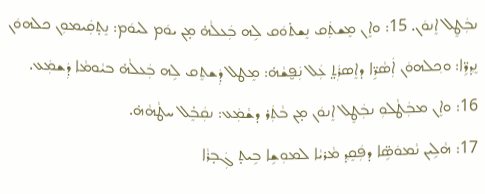ܢܒܲܛܸܠ ܐܸܢܘܿܢ. 15: ܘܐܸܢ ܡܸܫܬܲܩ ܢܸܫܬ̇ܘܿܩ ܠܹܗ ܒܲܥܠܵܗ̇ ܡ̣ܢ ܝܘܿܡ ܠܝܘܿܡ: ܢܸܬ̣ܩܲܝܡܘܼܢ ܟܠܗܘܿܢ ܢܸܕ݂ܪܹ̈ܐ: ܘܟ݂ܠܗܘܿܢ ܐܲܣܵܪܹ̈ܐ ܕܐܸܣܪܲܬ̤ ܥܲܠ ܢܲܦ̮ܫܵܗ̇: ܡܸܛܠ ܕܲܫܬܸܩ ܠܹܗ ܒܲܥܠܵܗ̇ ܒܝܵܘܡܵܐ ܕܲܫܡܲܥ. 16: ܘܐܸܢ ܡܒܲܛܵܠܘܼ ܢܒܲܛܸܠ ܐܸܢܘܿܢ ܡ̣ܢ ܒܵܬܲܪ ܕܫܵܡܲܥ: ܢܩܲܒܸ̇ܠ ܚܛܵܗܵܗ̇.
17: ܗܵܠܹܝܢ ܢܵܡܘܿܣܹ̈ܐ ܕܦܲܩܸܕ݂ ܡܵܪܝܵܐ ܠܡܘܼܫܹܐ ܒܹܝܬ̣ ܓܲܒ̣ܪܵܐ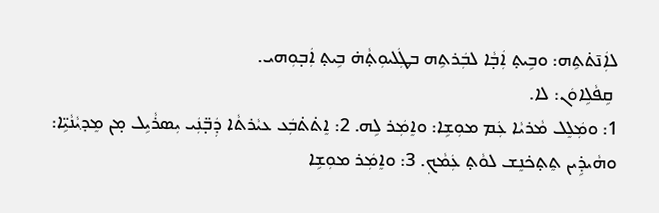ܠܐܲܢ̄ܬ̇ܬܹܗ: ܘܒܹܝܬ̣ ܐܲܒ̣ܵܐ ܠܒܲܪܬܹܗ ܒܛܲܠܝܘܼܬ̣ܵܗ̇ ܒܹܝܬ̣ ܐܲܒ̣ܘܼܗܝ.
 ܩܹܦܵܠܹܐܘܿܢ: ܠܐ.
1: ܘܡܲܠܸܠ ܡܵܪܝܵܐ ܥܲܡ ܡܘܼܫܹܐ: ܘܐܸܡܲܪ ܠܹܗ. 2: ܐܸܬ̇ܬ̇ܒܲܥ ܥܝܵܪܬܵܐ ܕܲܒ̣̈ܢܲܝ ܝܼܣܪܵܝܹܠ ܡ̣ܢ ܡܸܕ݂ܝܵܢܵܝܹ̈ܐ: ܘܗܵܝܕܹ̇ܝܢ ܬܸܬ̣ܟ̇ܢܸܫ ܠܘܵܬ̣ ܥܲܡܵܟ݂. 3: ܘܐܸܡܲܪ ܡܘܼܫܹܐ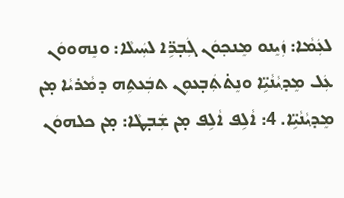ܠܥܲܡܵܐ: ܙܲܝܸܢܘ ܡܸܢܟ݂ܘܿܢ ܓܲܒ̣ܪܹ̈ܐ ܠܚܲܝܠܵܐ: ܘܢܸܗܘܘܿܢ ܥܲܠ ܡܸܕ݂ܝܵܢܵܝܹ̈ܐ ܘܢܸܬ̇ܬܲܒ̣ܥܘܼܢ ܬܒܲܥܬܹܗ ܕܡܵܪܝܵܐ ܡ̣ܢ ܡܸܕ݂ܝܵܢܵܝܹ̈ܐ. 4: ܐܵܠܹܦ ܐܵܠܹܦ ܡ̣ܢ ܫܲܒ̣ܛܵܐ: ܡ̣ܢ ܟܠܗܘܿܢ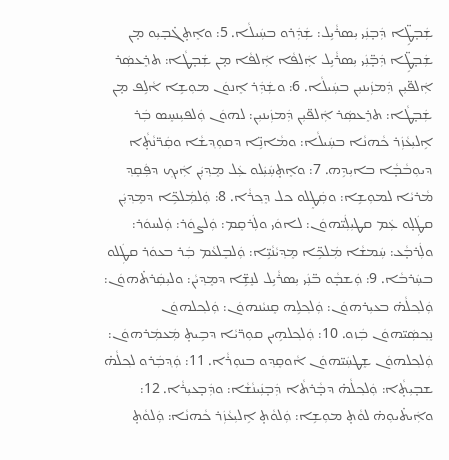ܫܲܒ̣ܛܹ̈ܐ ܕܲܒ̣ܢܲܝ ܝܼܣܪܵܝܹܠ: ܫܲܕܲܪܘ ܒܚܲܝܠܵܐ. 5: ܘܐܸܬ̣ܓ̇ܒ̣ܝܼܘ ܡ̣ܢ ܫܲܒ̣ܛܹ̈ܐ ܕܲܒ̣̈ܢܲܝ ܝܼܣܪܵܝܹܠ ܐܲܠܦܵܐ ܐܲܠܦܵܐ ܡ̣ܢ ܫܲܒ̣ܛܵܐ: ܬܪܸܥܣܲܪ ܐܲܠܦ̈ܝܼܢ ܕܲܡܙܲܝܢܝܼܢ ܒܚܲܝܠܵܐ. 6: ܘܫܲܕܲܪ ܐܸܢܘܿܢ ܡܘܼܫܹܐ ܐܵܠܹܦ ܡ̣ܢ ܫܲܒ̣ܛܵܐ: ܬܪܸܥܣܲܪ ܐܲܠܦ̈ܝܼܢ ܕܲܡܙܲܝܢܝܼܢ: ܠܗܘܿܢ ܘܲܠܦܝܼܢܚܸܣ ܒܲܪ ܐܹܠܝܼܥܵܙܲܪ ܟܵܗܢܵܐ ܒܚܲܝܠܵܐ: ܘܡܵܐܢܹ̈ܐ ܕܩܘܼܕ݂ܫܵܐ ܘܩܲܪ̈ܢܵܬ̣ܵܐ ܕܝܘܼܒܵܒ̣ܵܐ ܒܐܝܼܕܹܗ. 7: ܘܐܸܬ̣ܚܲܝܲܠܘ ܥܲܠ ܡܸܕ݂ܝܲܢ ܐܲܝܟ݂ ܕܦܲܩܸܕ݂ ܡܵܪܝܵܐ ܠܡܘܼܫܹܐ: ܘܩܲܛܸܠܘ ܟܠ ܕܸܟ݂ܪܵܐ. 8: ܘܲܠܡܲܠܟܹ̈ܐ ܕܡܸܕ݂ܝܲܢ ܩܛܲܠ̣ܘ ܥܲܡ ܩܛܝܼܠܲܝ̈ܗܘܿܢ: ܠܐܘܿܝ ܘܠܲܪܩܸܡ: ܘܲܠܨܘܿܪ: ܘܲܠܚܘܿܪ: ܘܠܲܪܒ̣ܵܥ: ܚܲܡܫܵܐ ܡܲܠܟܹ̈ܐ ܡܸܕ݂ܝܵܢܵܝܹ̈ܐ: ܘܲܠܒܸܠܥܵܡ ܒܲܪ ܒܥܘܿܪ ܩܛܲܠܘ ܒܚܲܪܒܵܐ. 9: ܘܲܫܒ̣ܵܘ ܒ̈ܢܲܝ ܝܼܣܪܵܝܹܠ ܠܢܸܫܹ̈ܐ ܕܡܸܕ݂ܝܵܢ: ܘܠܝܼܩܲܪܬ̇ܗܘܿܢ: ܘܲܠܟ݂ܠܵܗ̇ ܒܥܝܼܪܗܘܿܢ: ܘܲܠܟ݂ܠܹܗ ܩܸܢܝܵܢܗܘܿܢ: ܘܲܠܟ݂ܠܗܘܿܢ ܢܸܟ݂ܣܲܝ̈ܗܘܿܢ ܒܲܙܘ. 10: ܘܲܠܟ݂ܠܗܹܝܢ ܩܘܼܪ̈ܝܵܐ ܕܒܹܝܬ̣ ܡܲܥܡܲܪܗܘܿܢ: ܘܲܠܟ݂ܠܗܘܿܢ ܫܸܛܚܲܝ̈ܗܘܿܢ ܐܵܘܩܸܕ݂ܘ ܒܢܘܼܪܵܐ. 11: ܘܲܕ݂ܒܲܪܘ ܠܟ݂ܠܵܗ̇ ܫܒ̣ܝܼܬ̣ܵܐ: ܘܲܠܟ݂ܠܵܗ̇ ܕܒ̣ܵܪܬܵܐ ܕܲܒ̣ܢܲܝܢܵܫܵܐ: ܘܕܲܒ̣ܥܝܼܪܵܐ. 12: ܘܐܲܝܬ̇ܝܘܼܗ̇ ܠܘܵܬ̣ ܡܘܼܫܹܐ: ܘܲܠܘܵܬ̣ ܐܹܠܝܼܥܵܙܲܪ ܟܵܗܢܵܐ: ܘܲܠܘܵܬ̣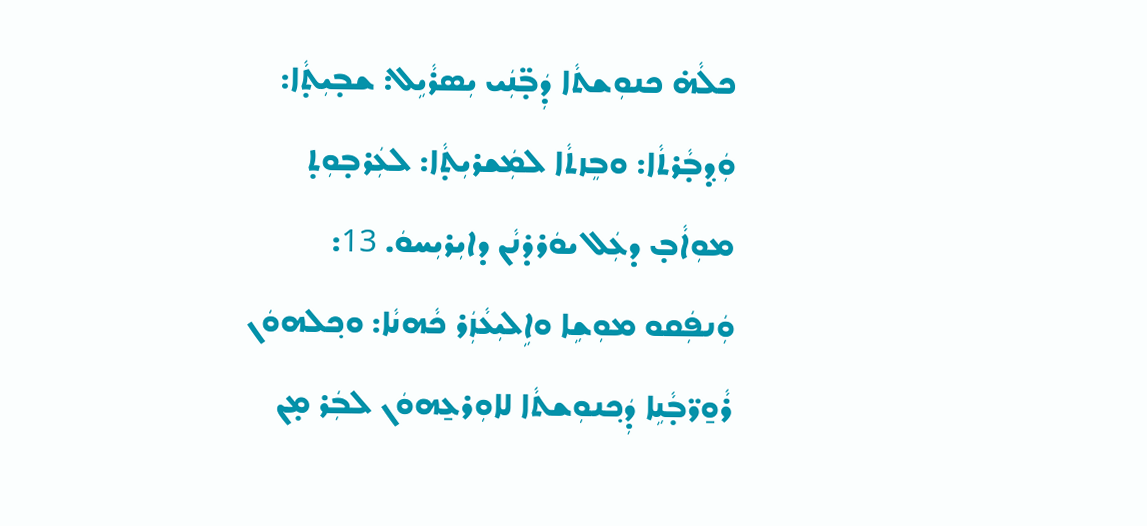ܟܠܵܗ̇ ܟܢܘܼܫܬܵܐ ܕܲܒ̣̈ܢܲܝ ܝܼܣܪܵܝܹܠ: ܫܒ̣ܝܼܬ̣ܵܐ: ܘܲܕ݂ܒ̣ܵܪܬܵܐ: ܘܒܸܙܬܵܐ ܠܡܲܫܪܝܼܬ̣ܵܐ: ܠܥܲܪܒ̣ܘܼܬ̣ ܡܘܼܐܵܒ̣ ܕܥܲܠ ܝܘܿܪܕ̇ܢܵܢ ܕܐܝܼܪܝܼܚܘܿ. 13: ܘܲܢܦܲܩܘ ܡܘܼܫܹܐ ܘܐܹܠܝܼܥܵܙܲܪ ܟܵܗܢܵܐ: ܘܟ݂ܠܗܘܿܢ ܪܵܘ̱ܪ̈ܒ̣ܵܢܹܐ ܕܲܟ݂ܢܘܼܫܬܵܐ ܠܐܘܼܪܥ̱ܗܘܿܢ ܠܒܲܪ ܡ̣ܢ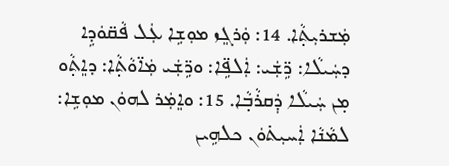ܡܲܫܪܝܼܬ̣ܵܐ. 14: ܘܲܪܓܸܙ ܡܘܼܫܹܐ ܥܲܠ ܦܵܩ̈ܘܿܕܹܐ ܕܚܲܝܠܵܐ: ܪܹ̈ܫܲܝ: ܐܲܠܦܹ̈ܐ: ܘܪܹ̈ܫܲܝ ܡܲܐ̈ܘܵܬ̣ܵܐ: ܕܐܸܬ̣ܵܘ ܡ̣ܢ ܚܲܝܠܵܐ ܕܲܩܪܵܒ̣ܵܐ. 15: ܘܐܸܡܲܪ ܠܗܘܿܢ ܡܘܼܫܹܐ: ܠܡܵܢܵܐ ܐܲܚܝܼܬ̇ܘܿܢ ܟܠܗܹܝܢ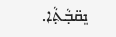ܢܸܩ̈ܒ̣ܵܬ̣ܵܐ.